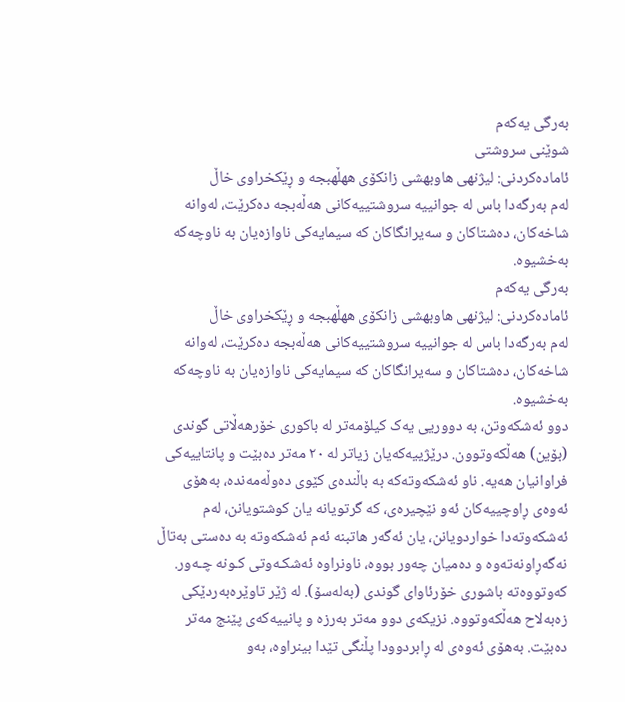بەرگی یەکەم
شوێنی سروشتی
ئامادەکردنی: لیژنهی هاوبهشی زانكۆی ههڵهبجه و ڕێكخراوی خاڵ
لەم بەرگەدا باس لە جوانییە سروشتییەکانی هەڵەبجە دەکرێت، لەوانە شاخەکان، دەشتاکان و سەیرانگاکان کە سیمایەکی ناوازەیان بە ناوچەکە بەخشیوە.
بەرگی یەکەم
ئامادەکردنی: لیژنهی هاوبهشی زانكۆی ههڵهبجه و ڕێكخراوی خاڵ
لەم بەرگەدا باس لە جوانییە سروشتییەکانی هەڵەبجە دەکرێت، لەوانە شاخەکان، دەشتاکان و سەیرانگاکان کە سیمایەکی ناوازەیان بە ناوچەکە بەخشیوە.
دوو ئەشکەوتن، بە دووریی یەک کیلۆمەتر لە باکوری خۆرهەڵاتی گوندی (بۆین) هەڵکەوتوون. درێژییەکەیان زیاتر لە ٢٠ مەتر دەبێت و پانتاییەکی فراوانیان هەیە. ناو ئەشکەوتەکە بە باڵندەی کێوی دەوڵەمەندە، بەهۆی ئەوەی ڕاوچییەکان ئەو نێچیرەی، کە گرتویانە یان کوشتویانن، لەم ئەشکەوتەدا خواردویانن، یان ئەگەر هاتبنە ئەم ئەشکەوتە بە دەستی بەتاڵ نەگەڕاونەتەوە و دەمیان چەور بووە، ناونراوە ئەشکـەوتی کـونە چـەور.
کەوتووەتە باشوری خۆرئاوای گوندی (بەلەسۆ). لە ژێر تاوێرەبەردێکی زەبەلاح هەڵکەوتووە. نزیکەی دوو مەتر بەرزە و پانییەکەی پێنج مەتر دەبێت. بەهۆی ئەوەی لە ڕابردوودا پڵنگی تێدا بینراوە، بەو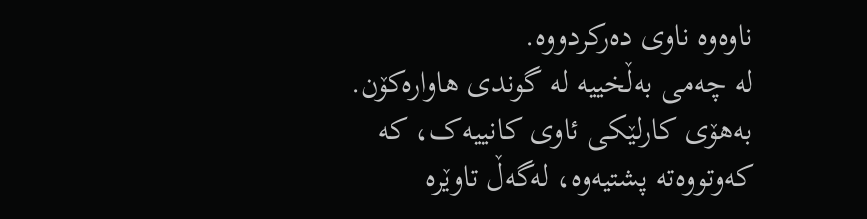ناوەوە ناوی دەرکردووە.
لە چەمی بەڵخییە لە گوندی هاوارەکۆن. بەهۆی کارلێکی ئاوی کانییەک، کە کەوتووەتە پشتیەوە، لەگەڵ تاوێرە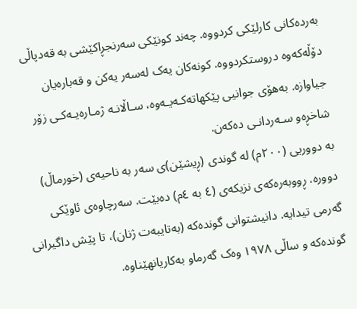بەردەکانی کارلێکی کردووە. چەند کونێکی سەرنجڕاکێشی بە قەدپاڵی دۆڵەکەوە دروستکردووە. کونەکان یەک لەسەر یەکن و قەبارەیان جیاوازە. بەهۆی جوانیی پێکهاتەکـەیـەوە، سـاڵانـە ژمـارەیـەکـی زۆر شاخڕەو سـەردانـی دەکەن.
به دووریی (٢٠٠م) لە گوندی (ڕیشێن)ی سەر به ناحیەی (خورماڵ) دوورە. ڕووبەرەکەی نزیکەی (٤ بە ٤م) دەبێت. سەرچاوەی ئاوێکی گەرمی تیدایە. دانیشتوانی گوندەکە (بەتایبەت ژنان)، تا پێش داگیرانی گوندەکە و ساڵی ١٩٧٨ وەک گەرماو بەکاریانهێناوە.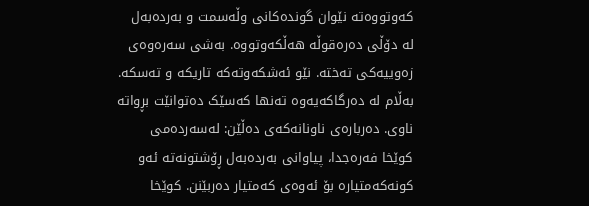کەوتووەتە نێوان گوندەکانی وڵەسمت و بەردەبەل لە دۆڵی دەرەقوڵە هەڵکەوتووە. بەشی سەرەوەی زەوییەکی تەختە. نێو ئەشکەوتەکە تاریکە و تەسکە. بەڵام لە دەرگاکەیەوە تەنها کەسێک دەتوانێت بڕواتە ناوی. دەربارەی ناونانەکەی دەڵێن: لەسەردەمی کوێخا فەرەجدا، پیاوانی بەردەبەل ڕۆشتونەتە ئەو کونەکەمتیارە بۆ ئەوەی کەمتیار دەربێنن. کوێخا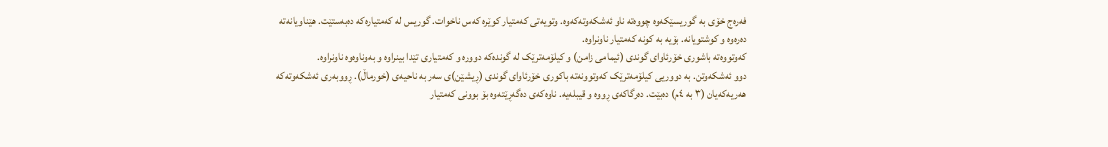فەرەج خۆی بە گوریسێکەوە چووەتە ناو ئەشکەوتەکەوە. وتویەتی کەمتیار کوێرە کەس ناخوات. گوریس لە کەمتیارەکە دەبەستێت. هێناویانەتە دەرەوە و کوشتویانە. بۆیە بە کونە کەمتیار ناونراوە.
کەوتووەتە باشورى خۆرئاواى گوندى (ئيمامى زامن) و کيلۆمەترێک لە گوندەکە دوورە و کەمتيارى تێدا بينراوە و بەوناوەوە ناونراوە.
دوو ئەشکەوتن. به دووریی کیلۆمەترێک کەوتوونەتە باکوری خۆرئاوای گوندی (ڕیشێن)ی سەر بە ناحیەی (خورماڵ). ڕووبەری ئەشکەوتەکە هەریەکەیان (٣ بە ٤م) دەبێت. دەرگاکەی ڕووە و قیبلەیە. ناوەکەی دەگەڕێتەوە بۆ بوونی کەمتیار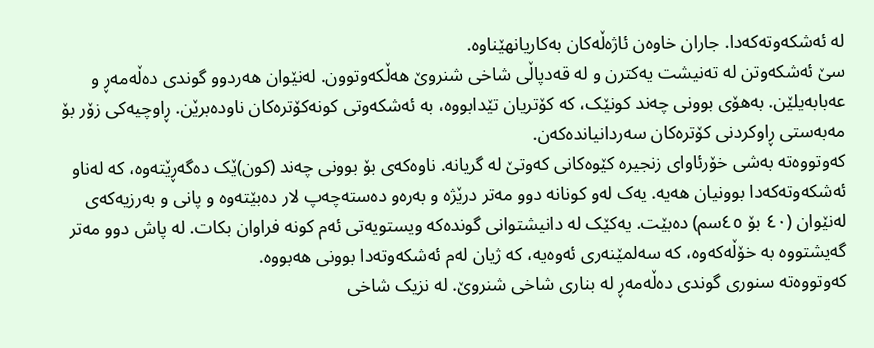لە ئەشکەوتەکەدا. جاران خاوەن ئاژەڵەکان بەکاریانهێناوە.
سێ ئەشکەوتن لە تەنیشت یەکترن و لە قەدپاڵی شاخی شنروێ هەڵکەوتوون. لەنێوان هەردوو گوندی دەڵەمەڕ و عەبابەیلێن. بەهۆی بوونی چەند کونێک، کە کۆتریان تێدابووە، بە ئەشکەوتی کونەکۆترەکان ناودەبرێن. ڕاوچیەکی زۆر بۆ مەبەستی ڕاوکردنی کۆترەکان سەردانیاندەکەن.
کەوتووەتە بەشی خۆرئاوای زنجیرە کێوەکانی کەوتێ لە گریانە. ناوەکەی بۆ بوونی چەند (کون)ێک دەگەڕێتەوە، کە لەناو ئەشکەوتەکەدا بوونیان هەیە. یەک لەو کونانە دوو مەتر درێژە و بەرەو دەستەچەپ لار دەبێتەوە و پانی و بەرزیەکەی لەنێوان (٤٠ بۆ ٤٥سم) دەبێت. یەکێک لە دانیشتوانی گوندەکە ویستویەتی ئەم کونە فراوان بکات. لە پاش دوو مەتر گەیشتووە بە خۆڵەکەوە، کە سەلمێنەری ئەوەیە، کە ژیان لەم ئەشکەوتەدا بوونی هەبووە.
کەوتووەتە سنوری گوندی دەڵەمەڕ لە بناری شاخی شنروێ. لە نزیک شاخی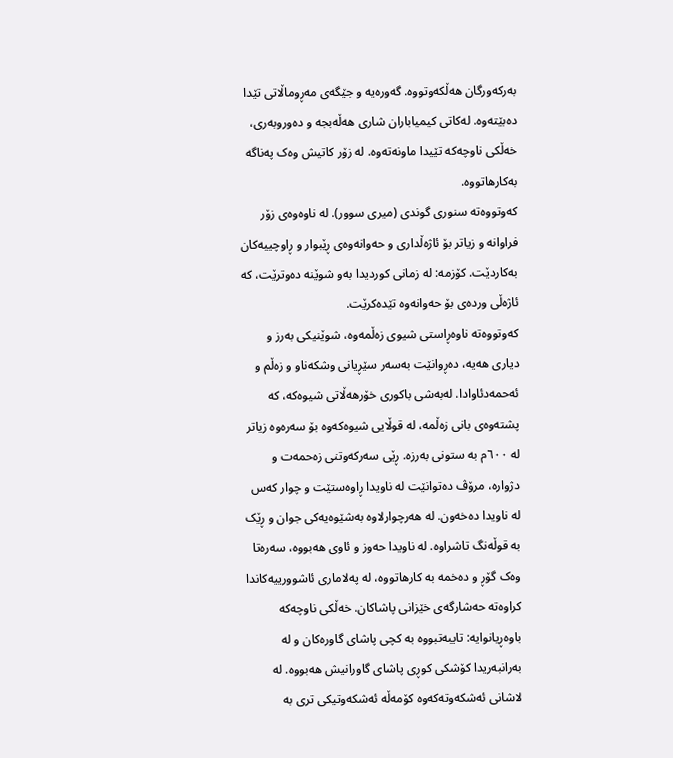بەرکەورگان هەڵکەوتووە. گەورەیە و جێگەی مەڕوماڵاتی تێدا دەبێتەوە. لەکاتی کیمیاباران شاری هەڵەبجە و دەوروبەری، خەڵکی ناوچەکە تێیدا ماونەتەوە. لە زۆر کاتیش وەک پەناگە بەکارهاتووە.
کەوتووەتە سنوری گوندی (میری سوور). لە ناوەوەی زۆر فراوانە و زیاتر بۆ ئاژەڵداری و حەوانەوەی ڕێبوار و ڕاوچییەکان بەکاردێت. کۆزمە: لە زمانی کوردیدا بەو شوێنە دەوترێت، کە ئاژەڵی وردەی بۆ حەوانەوە تێدەکرێت.
کەوتووەتە ناوەڕاستی شیوی زەڵمەوە، شوێنیکی بەرز و دیاری هەیە، دەڕوانێت بەسەر سێڕیانی وشکەناو و زەڵم و ئەحمەدئاوادا. لەبەشی باکوری خۆرهەڵاتی شیوەکە، کە پشتەوەی بانی زەڵمە، لە قوڵایی شیوەکەوە بۆ سەرەوە زیاتر لە ٦٠٠م بە ستونی بەرزە. ڕێی سەرکەوتنی زەحمەت و دژوارە، مرۆڤ دەتوانێت لە ناویدا ڕاوەستێت و چوار کەس لە ناویدا دەخەون. لە هەرچوارلاوە بەشێوەیەکی جوان و ڕێک بە قوڵەنگ تاشراوە. لە ناویدا حەوز و ئاوی هەبووە، سەرەتا وەک گۆڕ و دەخمە بە کارهاتووە، لە پەلاماری ئاشوورییەکاندا کراوەتە حەشارگەی خێزانی پاشاکان. خەڵکی ناوچەکە باوەڕیانوایە: تایبەتبووە بە کچی پاشای گاورەکان و لە بەرانبەریدا کۆشکی کوڕی پاشای گاورانیش هەبووە. لە لاشانی ئەشکەوتەکەوە کۆمەڵە ئەشکەوتیکی تری بە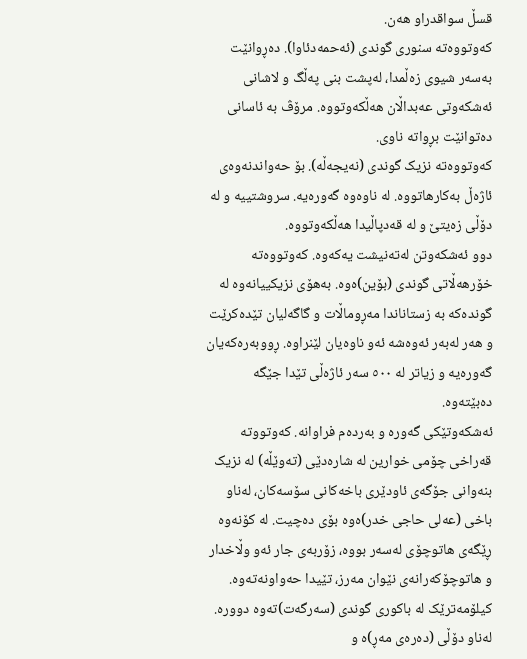قسڵ سواقدراو هەن.
کەوتووەتە سنوری گوندی (ئەحمەدئاوا). دەڕوانێت بەسەر شیوی زەڵمدا، لەپشت بنی پەڵگ و لاشانی ئەشکەوتی عەبداڵان هەڵکەوتووە. مرۆڤ بە ئاسانی دەتوانێت بڕواتە ناوی.
کەوتووەتە نزیک گوندی (نەیجەڵە). بۆ حەواندنەوەی ئاژەڵ بەکارهاتووە. لە ناوەوە گەورەیە. سروشتییە و لە دۆڵی زەیتێ و لە قەدپاڵیدا هەڵکەوتووە.
دوو ئەشکەوتن لەتەنیشت یەکەوە. کەوتووەتە خۆرهەڵاتی گوندی (بۆین)ەوە. بەهۆی نزیکییانەوە لە گوندەکە بە زستاناندا مەڕوماڵات و گاگەلیان تێدەکرێت و هەر لەبەر ئەوەشە ئەو ناوەیان لێنراوە. ڕووبەرەکەیان گەورەیە و زیاتر لە ٥٠٠ سەر ئاژەڵی تێدا جێگە دەبێتەوە.
ئەشکەوتێکی گەورە و بەردەم فراوانە. کەوتووتە قەراخی چۆمی خوارین لە شارەدێی (تەوێڵە) لە نزیک بنەوانی جۆگەی ئاودێری باخەکانی سۆسەکان، لەناو باخی (عەلی حاجی خدر)ەوە بۆی دەچیت. لە کۆنەوە ڕێگەی هاتوچۆی لەسەر بووە، زۆربەی جار ئەو وڵاخدار و هاتوچۆکەرانەی نێوان مەرز، تێیدا حەواونەتەوە.
کیلۆمەترێک لە باکورى گوندى (سەرگەت)تەوە دوورە. لەناو دۆڵى (دەرەى مەڕ)ە و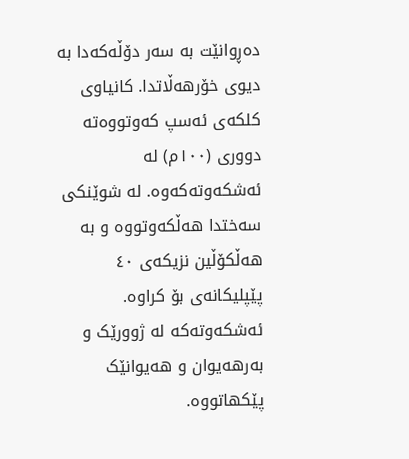دەڕوانێت بە سەر دۆڵەکەدا بە دیوى خۆرهەڵاتدا. کانیاوى کلکەى ئەسپ کەوتووەتە دوورى (١٠٠م) لە ئەشکەوتەکەوە. لە شوێنکی سەختدا هەڵکەوتووە و بە هەڵکۆڵین نزیکەى ٤٠ پێپلیکانەى بۆ کراوە. ئەشکەوتەکە لە ژوورێک و بەرهەیوان و هەیوانێک پێکهاتووە.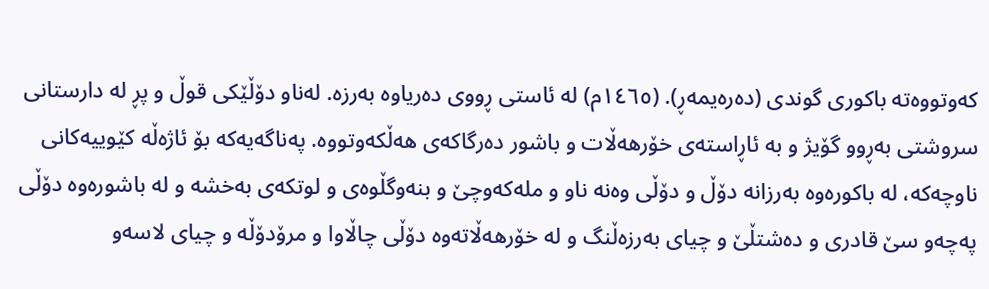کەوتووەتە باکوری گوندی (دەرەیمەڕ). (١٤٦٥م) لە ئاستی ڕووی دەریاوە بەرزە. لەناو دۆڵێکی قوڵ و پڕ لە دارستانی سروشتی بەڕوو گۆیژ و بە ئاڕاستەی خۆرهەڵات و باشور دەرگاکەی هەڵکەوتووە. پەناگەیەکە بۆ ئاژەڵە کێوییەکانی ناوچەکە، لە باکورەوە بەرزانە دۆڵ و دۆڵی وەنە ناو و ملەکەوچێ و بنەوگڵوەی و لوتکەی بەخشە و لە باشورەوە دۆڵی پەچەو سێ قادری و دەشتڵێ و چیای بەرزەڵنگ و لە خۆرهەڵاتەوە دۆڵی چاڵاوا و مرۆدۆڵە و چیای لاسەو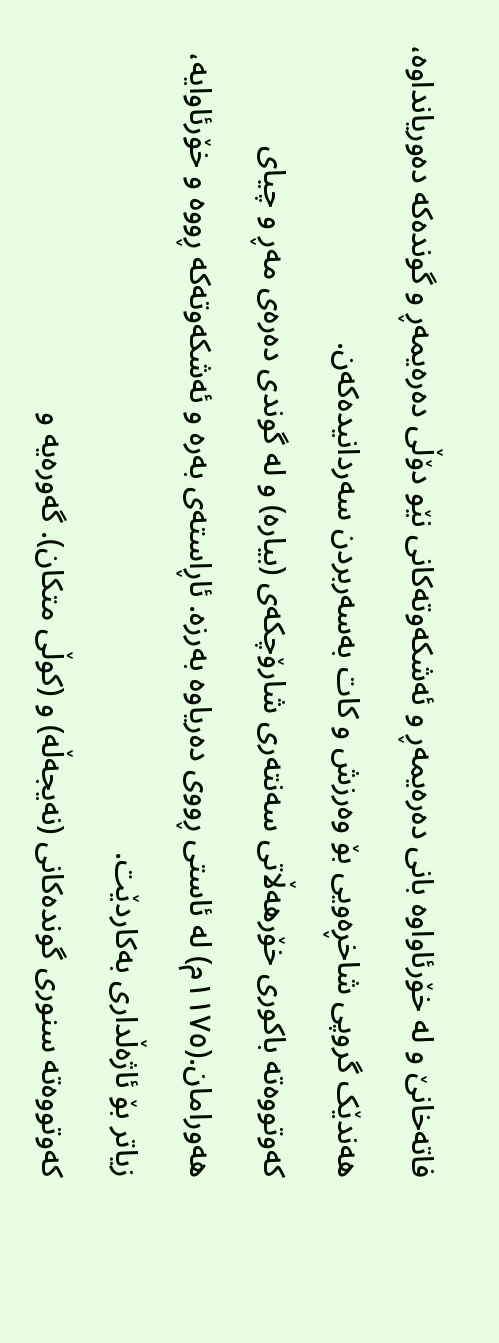فاتەخانێ و لە خۆرئاواوە بانی دەرەیمەڕ و ئەشکەوتەکانی نێو دۆڵی دەرەیمەڕ و گوندەکە دەوریانداوە، هەندێک گروپی شاخڕەویی بۆ وەرزش و کات بەسەربردن سەردانیدەکەن.
کەوتووەتە باکوری خۆرهەڵاتی سەنتەری شارۆچکەی (بیاره) و لە گوندی دەرەی مەڕ و چیای هەورامان.(١١٧٥م) لە ئاستی ڕووی دەریاوە بەرزە. ئاڕاستەی بەره و ئەشکەوتەکە ڕووه و خۆرئاوایە، زیاتر بۆ ئاژەڵداری بەکاردێت.
کەوتووەتە سنوری گوندەکانی (نەیجەڵە) و (کوڵی متکان). گەورەیە و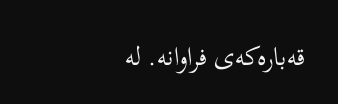قەبارەکەی فراوانە. لە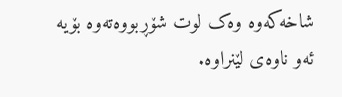شاخەکەوە وەک لوت شۆڕبووەتەوە بۆیە ئەو ناوەی لێنراوە.